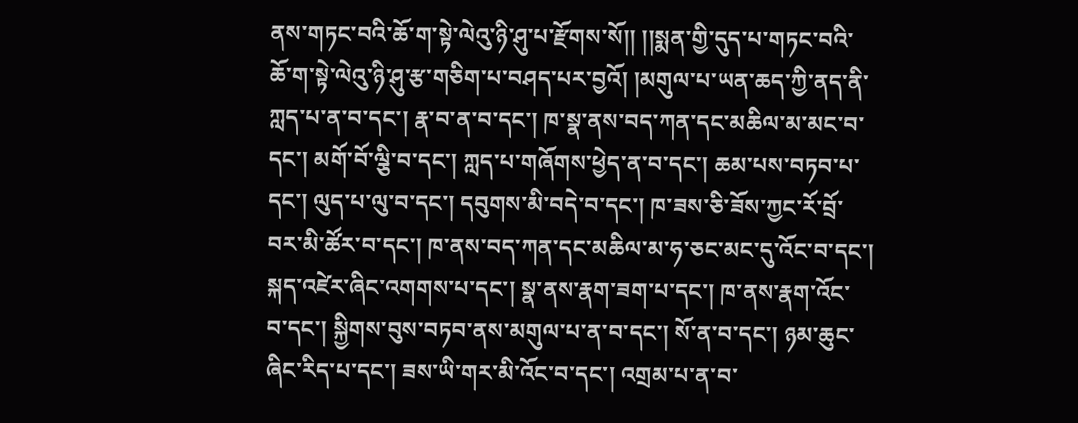ནས་གཏང་བའི་ཆོ་ག་སྟེ་ལེའུ་ཉི་ཤུ་པ་རྫོགས་སོ།། །།སྨན་གྱི་དུད་པ་གཏང་བའི་ཆོ་ག་སྟེ་ལེའུ་ཉི་ཤུ་རྩ་གཅིག་པ་བཤད་པར་བྱའོ། །མགུལ་པ་ཡན་ཆད་ཀྱི་ནད་ནི་ཀླད་པ་ན་བ་དང་། རྣ་བ་ན་བ་དང་། ཁ་སྣ་ནས་བད་ཀན་དང་མཆིལ་མ་མང་བ་དང་། མགོ་བོ་ལྕི་བ་དང་། ཀླད་པ་གཞོགས་ཕྱེད་ན་བ་དང་། ཆམ་པས་བཏབ་པ་དང་། ལུད་པ་ལུ་བ་དང་། དབུགས་མི་བདེ་བ་དང་། ཁ་ཟས་ཅི་ཟོས་ཀྱང་རོ་བྲོ་བར་མི་ཚོར་བ་དང་། ཁ་ནས་བད་ཀན་དང་མཆིལ་མ་ཧ་ཅང་མང་དུ་འོང་བ་དང་། སྐད་འཛེར་ཞིང་འགགས་པ་དང་། སྣ་ནས་རྣག་ཟག་པ་དང་། ཁ་ནས་རྣག་འོང་བ་དང་། སྐྱིགས་བུས་བཏབ་ནས་མགུལ་པ་ན་བ་དང་། སོ་ན་བ་དང་། ཉམ་ཆུང་ཞིང་རིད་པ་དང་། ཟས་ཡི་གར་མི་འོང་བ་དང་། འགྲམ་པ་ན་བ་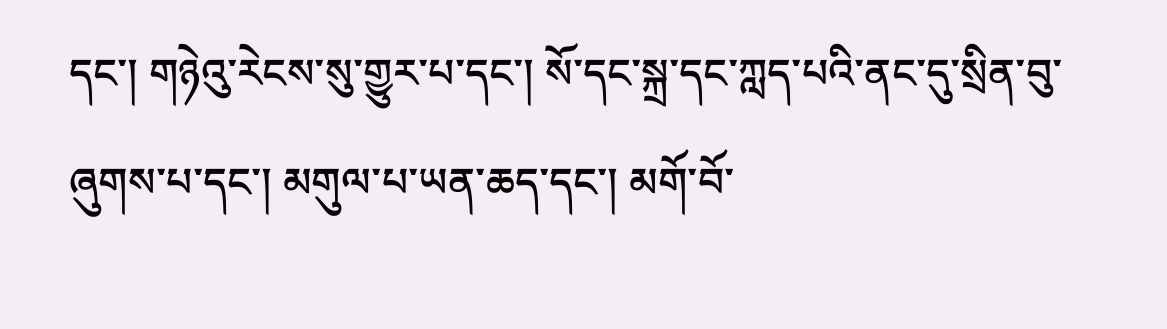དང་། གཉེའུ་རེངས་སུ་གྱུར་པ་དང་། སོ་དང་སྐྲ་དང་ཀླད་པའི་ནང་དུ་སྲིན་བུ་ཞུགས་པ་དང་། མགུལ་པ་ཡན་ཆད་དང་། མགོ་བོ་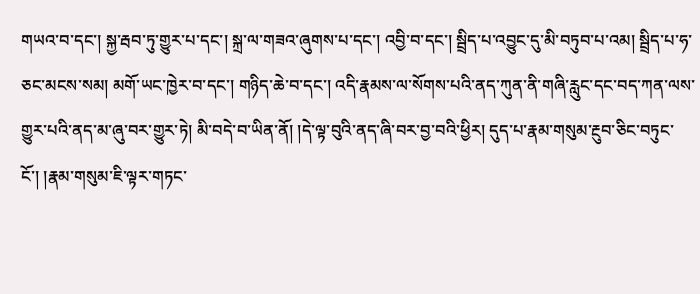གཡའ་བ་དང་། སྐྱ་རྦབ་ཏུ་གྱུར་པ་དང་། སྐྲ་ལ་གཟའ་ཞུགས་པ་དང་། འབྱི་བ་དང་། སྦྲིད་པ་འབྱུང་དུ་མི་བཏུབ་པ་འམ། སྦྲིད་པ་ཧ་ཅང་མངས་སམ། མགོ་ཡང་ཁྱེར་བ་དང་། གཉིད་ཆེ་བ་དང་། འདི་རྣམས་ལ་སོགས་པའི་ནད་ཀུན་ནི་གཞི་རླུང་དང་བད་ཀན་ལས་གྱུར་པའི་ནད་མ་ཞུ་བར་གྱུར་ཏེ། མི་བདེ་བ་ཡིན་ནོ། །དེ་ལྟ་བུའི་ནད་ཞི་བར་བྱ་བའི་ཕྱིར། དུད་པ་རྣམ་གསུམ་རྔུབ་ཅིང་བཏུང་ངོ་། །རྣམ་གསུམ་ཇི་ལྟར་གཏང་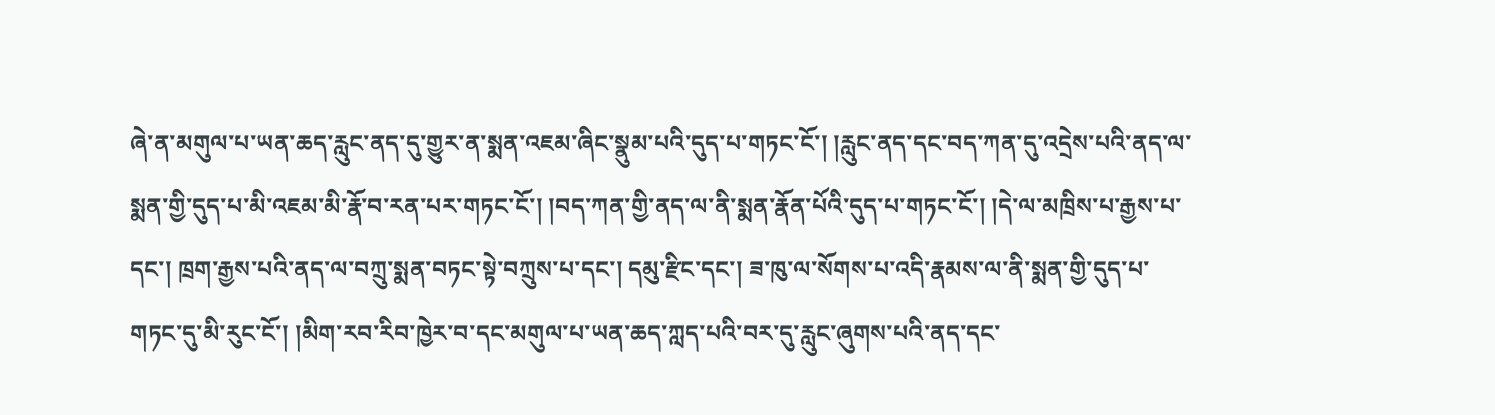ཞེ་ན་མགུལ་པ་ཡན་ཆད་རླུང་ནད་དུ་གྱུར་ན་སྨན་འཇམ་ཞིང་སྣུམ་པའི་དུད་པ་གཏང་ངོ་། །རླུང་ནད་དང་བད་ཀན་དུ་འདྲེས་པའི་ནད་ལ་སྨན་གྱི་དུད་པ་མི་འཇམ་མི་རྣོ་བ་རན་པར་གཏང་ངོ་། །བད་ཀན་གྱི་ནད་ལ་ནི་སྨན་རྣོན་པོའི་དུད་པ་གཏང་ངོ་། །དེ་ལ་མཁྲིས་པ་རྒྱས་པ་དང་། ཁྲག་རྒྱས་པའི་ནད་ལ་བཀྲུ་སྨན་བཏང་སྟེ་བཀྲུས་པ་དང་། དམུ་རྫིང་དང་། ཟ་ཁུ་ལ་སོགས་པ་འདི་རྣམས་ལ་ནི་སྨན་གྱི་དུད་པ་གཏང་དུ་མི་རུང་ངོ་། །མིག་རབ་རིབ་ཁྱེར་བ་དང་མགུལ་པ་ཡན་ཆད་ཀླད་པའི་བར་དུ་རླུང་ཞུགས་པའི་ནད་དང་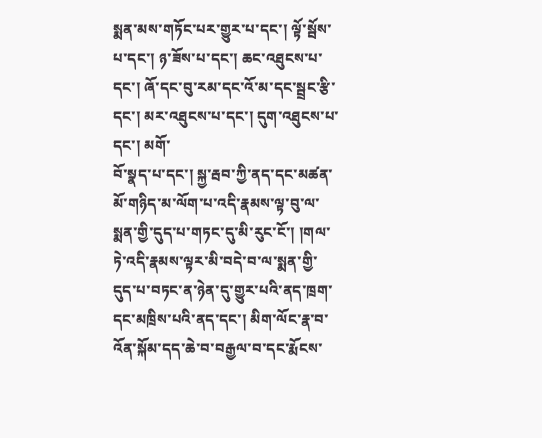སྨན་མས་གཏོང་པར་གྱུར་པ་དང་། ལྟོ་སྦོས་པ་དང་། ཉ་ཟོས་པ་དང་། ཆང་འཐུངས་པ་དང་། ཞོ་དང་བུ་རམ་དང་འོ་མ་དང་སྦྲང་རྩི་དང་། མར་འཐུངས་པ་དང་། དུག་འཐུངས་པ་དང་། མགོ་
བོ་སྣད་པ་དང་། སྐྱ་རྦབ་ཀྱི་ནད་དང་མཚན་མོ་གཉིད་མ་ལོག་པ་འདི་རྣམས་ལྟ་བུ་ལ་སྨན་གྱི་དུད་པ་གཏང་དུ་མི་རུང་ངོ་། །གལ་ཏེ་འདི་རྣམས་ལྟར་མི་བདེ་བ་ལ་སྨན་གྱི་དུད་པ་བཏང་ན་ཉེན་དུ་གྱུར་པའི་ནད་ཁྲག་དང་མཁྲིས་པའི་ནད་དང་། མིག་ལོང་རྣ་བ་འོན་སྐོམ་དད་ཆེ་བ་བརྒྱལ་བ་དང་རྨོངས་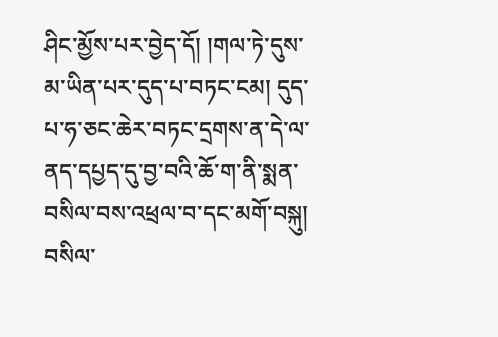ཤིང་མྱོས་པར་བྱེད་དོ། །གལ་ཏེ་དུས་མ་ཡིན་པར་དུད་པ་བཏང་ངམ། དུད་པ་ཧ་ཅང་ཆེར་བཏང་དྲགས་ན་དེ་ལ་ནད་དཔྱད་དུ་བྱ་བའི་ཆོ་ག་ནི་སྨན་བསིལ་བས་འཕྲལ་བ་དང་མགོ་བསྐུ། བསིལ་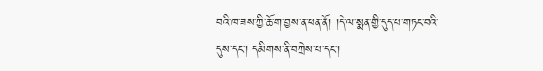བའི་ཁ་ཟས་ཀྱི་ཆོ་ག་བྱས་ན་ཕན་ནོ། །དེ་ལ་སྨན་གྱི་དུད་པ་གཏང་བའི་དུས་དང་། དམིགས་ནི་བཀྲེས་པ་དང་།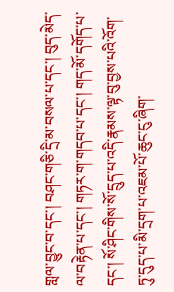གླལ་བྱུང་བ་དང་། བཤང་གཅི་དྲི་མ་བསལ་པ་དང་། བུད་མེད་ལ་བརྟེན་པ་དང་། གཏར་ག་གདབ་པ་དང་། གད་མོ་དགོད་པ་དང་། སོ་ཤིང་གིས་སོ་དྲུད་པ་འདི་རྣམས་ལྟ་བུ་བྱས་པའི་འོག་ཏུ་དུད་པ་མི་དྲག་པ་འཇམ་པོ་ཆུང་ངུ་ཞིག་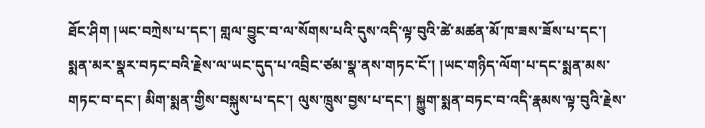ཐོང་ཤིག །ཡང་བཀྲེས་པ་དང་། གླལ་བྱུང་བ་ལ་སོགས་པའི་དུས་འདི་ལྟ་བུའི་ཚེ་མཚན་མོ་ཁ་ཟས་ཟོས་པ་དང་། སྨན་མར་སྣར་བཏང་བའི་རྗེས་ལ་ཡང་དུད་པ་འབྲིང་ཙམ་སྣ་ནས་གཏང་ངོ་། །ཡང་གཉིད་ལོག་པ་དང་སྨན་མས་གཏང་བ་དང་། མིག་སྨན་གྱིས་བསྐུས་པ་དང་། ལུས་ཁྲུས་བྱས་པ་དང་། སྐྱུག་སྨན་བཏང་བ་འདི་རྣམས་ལྟ་བུའི་རྗེས་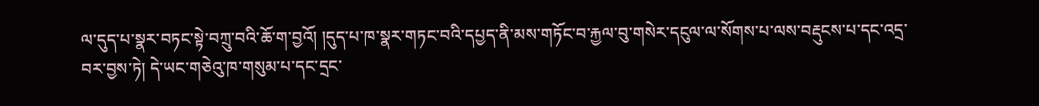ལ་དུད་པ་སྣར་བཏང་སྟེ་བཀྲུ་བའི་ཆོ་ག་བྱའོ། །དུད་པ་ཁ་སྣར་གཏང་བའི་དཔྱད་ནི་མས་གཏོང་བ་རྐྱལ་བུ་གསེར་དངུལ་ལ་སོགས་པ་ལས་བརྡུངས་པ་དང་འདྲ་བར་བྱས་ཏེ། དེ་ཡང་གཅེའུ་ཁ་གསུམ་པ་དང་དྲང་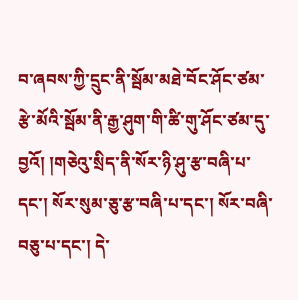བ་ཞབས་ཀྱི་དྲུང་ནི་སྦོམ་མཐེ་བོང་ཤོང་ཙམ་རྩེ་མོའི་སྦོམ་ནི་རྒྱ་ཤུག་གི་ཚི་གུ་ཤོང་ཙམ་དུ་བྱའོ། །གཅེའུ་སྲིད་ནི་སོར་ཉི་ཤུ་རྩ་བཞི་པ་དང་། སོར་སུམ་ཅུ་རྩ་བཞི་པ་དང་། སོར་བཞི་བཅུ་པ་དང་། དེ་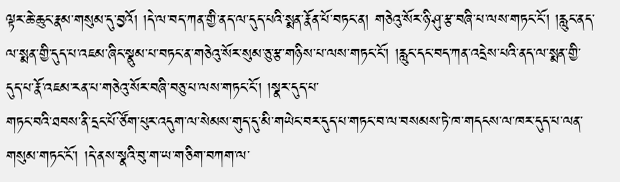ལྟར་ཆེ་ཆུང་རྣམ་གསུམ་དུ་བྱའོ། །དེ་ལ་བད་ཀན་གྱི་ནད་ལ་དུད་པའི་སྨན་རྣོན་པོ་བཏང་ན། གཅེའུ་སོར་ཉི་ཤུ་རྩ་བཞི་པ་ལས་གཏང་ངོ་། །རླུང་ནད་ལ་སྨན་གྱི་དུད་པ་འཇམ་ཞིང་སྣུམ་པ་བཏང་ན་གཅེའུ་སོར་སུམ་ཅུ་རྩ་གཉིས་པ་ལས་གཏང་ངོ་། །རླུང་དང་བད་ཀན་འདྲེས་པའི་ནད་ལ་སྨན་གྱི་དུད་པ་རྣོ་འཇམ་རན་པ་གཅེའུ་སོར་བཞི་བཅུ་པ་ལས་གཏང་ངོ་། །སྣར་དུད་པ་
གཏང་བའི་ཐབས་ནི་དྲང་པོ་ཙོག་པུར་འདུག་ལ་སེམས་གུད་དུ་མི་གཡེང་བར་དུད་པ་གཏང་བ་ལ་བསམས་ཏེ་ཁ་གདངས་ལ་ཁར་དུད་པ་ལན་གསུམ་གཏང་ངོ་། །དེ་ནས་སྣའི་བུ་ག་ཡ་གཅིག་བཀག་ལ་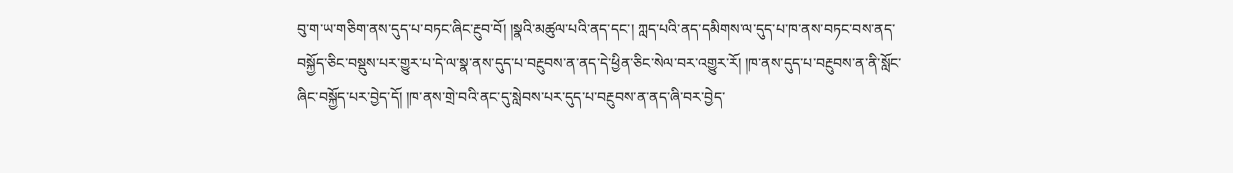བུ་ག་ཡ་གཅིག་ནས་དུད་པ་བཏང་ཞིང་རྔུབ་བོ། །སྣའི་མཚུལ་པའི་ནད་དང་། ཀླད་པའི་ནད་དམིགས་ལ་དུད་པ་ཁ་ནས་བཏང་བས་ནད་བསྐྱོད་ཅིང་བསྡུས་པར་གྱུར་པ་དེ་ལ་སྣ་ནས་དུད་པ་བརྔུབས་ན་ནད་དེ་ཕྱིན་ཅིང་སེལ་བར་འགྱུར་རོ། །ཁ་ནས་དུད་པ་བརྔུབས་ན་ནི་སློང་ཞིང་བསྐྱོད་པར་བྱེད་དོ། །ཁ་ནས་གྲེ་བའི་ནང་དུ་སླེབས་པར་དུད་པ་བརྔུབས་ན་ནད་ཞི་བར་བྱེད་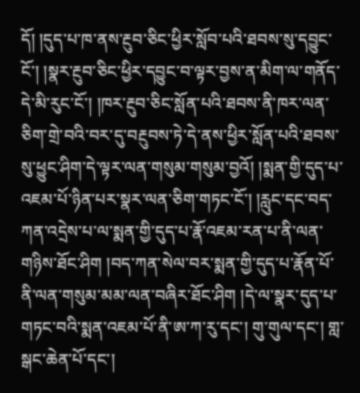དོ། །དུད་པ་ཁ་ནས་རྔུབ་ཅིང་ཕྱིར་སློབ་པའི་ཐབས་སུ་དབྱུང་ངོ་། །སྣར་རྔུབ་ཅིང་ཕྱིར་དབྱུང་བ་ལྟར་བྱས་ན་མིག་ལ་གནོད་དེ་མི་རུང་ངོ་། །ཁར་རྔུབ་ཅིང་སློན་པའི་ཐབས་ནི་ཁར་ལན་ཅིག་གྲེ་བའི་བར་དུ་བརྔུབས་ཏེ་དེ་ནས་ཕྱིར་སློན་པའི་ཐབས་སུ་ཕྱུང་ཤིག་དེ་ལྟར་ལན་གསུམ་གསུམ་བྱའོ། །སྨན་གྱི་དུད་པ་འཇམ་པོ་ཉིན་པར་སྣར་ལན་ཅིག་གཏང་ངོ་། །རླུང་དང་བད་ཀན་འདྲེས་པ་ལ་སྨན་གྱི་དུད་པ་རྣོ་འཇམ་རན་པ་ནི་ལན་གཉིས་ཐོང་ཤིག །བད་ཀན་སེལ་བར་སྨན་གྱི་དུད་པ་རྣོན་པོ་ནི་ལན་གསུམ་མམ་ལན་བཞིར་ཐོང་ཤིག །དེ་ལ་སྣར་དུད་པ་གཏང་བའི་སྨན་འཇམ་པོ་ནི་ཨ་ཀ་རུ་དང་། གུ་གུལ་དང་། གླ་སྒང་ཆེན་པོ་དང་།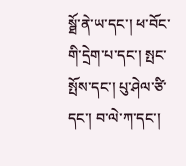སྠོ་ནེ་ཡ་དང་། ཕ་བོང་གི་དྲེག་པ་དང་། སྤང་སྤོས་དང་། པུ་ཤེལ་ཙི་དང་། བ་ལེ་ཀ་དང་།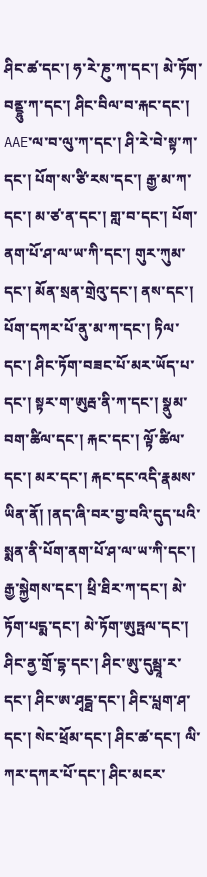ཤིང་ཚ་དང་། ཧ་རེ་ཎུ་ཀ་དང་། མེ་ཏོག་བནྡྷུ་ཀ་དང་། ཤིང་བིལ་བ་རྐང་དང་། AAE་ལ་བ་ལུ་ཀ་དང་། ཤི་རེ་བེ་སྟ་ཀ་དང་། པོག་ས་ཙི་རས་དང་། རྒྱ་མ་ཀ་དང་། མ་ཙ་ན་དང་། གླ་བ་དང་། པོག་ནག་པོ་ཤ་ལ་ཡ་ཀི་དང་། གུར་ཀུམ་དང་། མོན་སྲན་གྲེའུ་དང་། ནས་དང་། པོག་དཀར་པོ་ནུ་མ་ཀ་དང་། ཏིལ་དང་། ཤིང་ཏོག་བཟང་པོ་མར་ཡོད་པ་དང་། སྟར་ག་ཨུརྦ་ནི་ཀ་དང་། སྣུམ་བག་ཚིལ་དང་། རྐང་དང་། ལྟོ་ཚིལ་དང་། མར་དང་། རྐང་དང་འདི་རྣམས་ཡིན་ནོ། །ནད་ཞི་བར་བྱ་བའི་དུད་པའི་སྨན་ནི་པོག་ནག་པོ་ཤ་ལ་ཡ་ཀི་དང་། རྒྱ་སྐྱེགས་དང་། ཕྲི་ཐིར་ཀ་དང་། མེ་ཏོག་པདྨ་དང་། མེ་ཏོག་ཨུཏྤལ་དང་། ཤིང་ནྱ་གྲོ་དྷ་དང་། ཤིང་ཨུ་དུམྦཱ་ར་དང་། ཤིང་ཨ་ཤྭངྠ་དང་། ཤིང་པླག་ཤ་
དང་། སེང་ཕྲོམ་དང་། ཤིང་ཚ་དང་། ལི་ཀར་དཀར་པོ་དང་། ཤིང་མངར་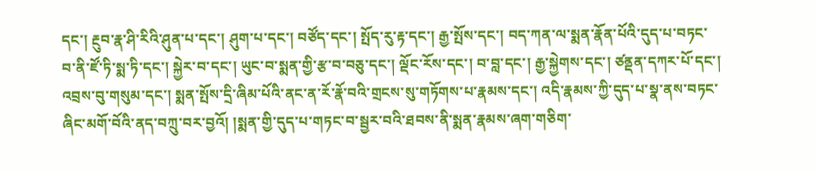དང་། རྔུབ་རྣ་ཤི་རིའི་ཤུན་པ་དང་། ཤུག་པ་དང་། བཙོད་དང་། སྤོད་རུ་རྟ་དང་། རྒྱ་སྤོས་དང་། བད་ཀན་ལ་སྨན་རྣོན་པོའི་དུད་པ་བཏང་བ་ནི་ཛོ་ཏི་སྨ་ཏི་དང་། སྐྱེར་བ་དང་། ཡུང་བ་སྨན་གྱི་རྩ་བ་བཅུ་དང་། ལྡོང་རོས་དང་། བ་བླ་དང་། རྒྱ་སྐྱེགས་དང་། ཙནྡན་དཀར་པོ་དང་། འབྲས་བུ་གསུམ་དང་། སྨན་སྤོས་དྲི་ཞིམ་པོའི་ནང་ན་རོ་རྣོ་བའི་གྲངས་སུ་གཏོགས་པ་རྣམས་དང་། འདི་རྣམས་ཀྱི་དུད་པ་སྣ་ནས་བཏང་ཞིང་མགོ་བོའི་ནད་བཀྲུ་བར་བྱའོ། །སྨན་གྱི་དུད་པ་གཏང་བ་སྦྱར་བའི་ཐབས་ནི་སྨན་རྣམས་ཞག་གཅིག་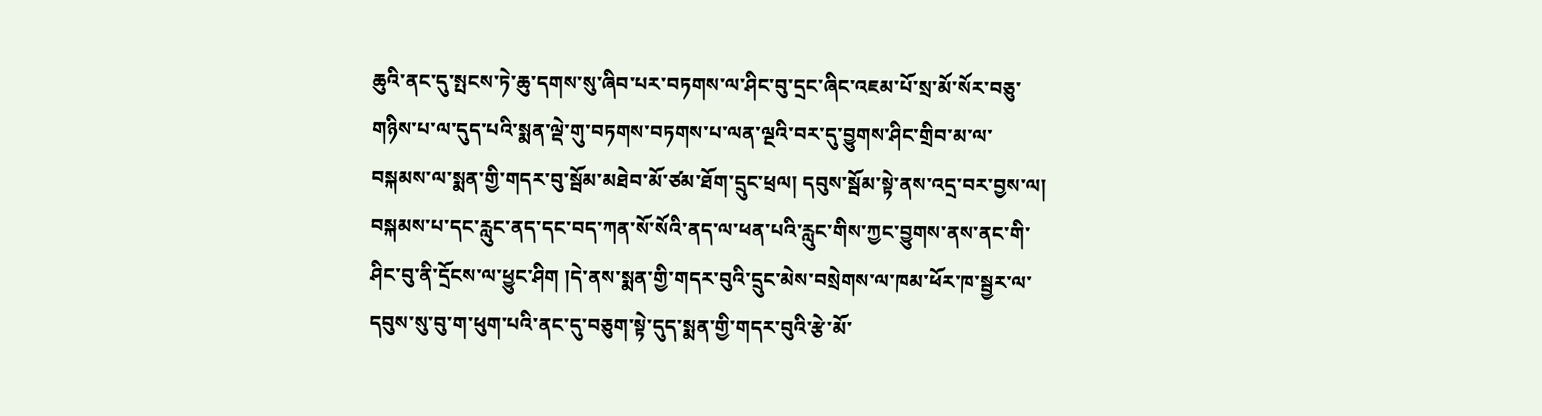ཆུའི་ནང་དུ་སྤངས་ཏེ་ཆུ་དགས་སུ་ཞིབ་པར་བཏགས་ལ་ཤིང་བུ་དྲང་ཞིང་འཇམ་པོ་སྲ་མོ་སོར་བཅུ་གཉིས་པ་ལ་དུད་པའི་སྨན་ལྡེ་གུ་བཏགས་བཏགས་པ་ལན་ལྔའི་བར་དུ་བྱུགས་ཤིང་གྲིབ་མ་ལ་བསྐམས་ལ་སྨན་གྱི་གདར་བུ་སྦོམ་མཐེབ་མོ་ཙམ་ཐོག་དྲུང་ཕྲལ། དབུས་སྦོམ་སྟེ་ནས་འདྲ་བར་བྱས་ལ། བསྐམས་པ་དང་རླུང་ནད་དང་བད་ཀན་སོ་སོའི་ནད་ལ་ཕན་པའི་རླུང་གིས་ཀྱང་བྱུགས་ནས་ནང་གི་ཤིང་བུ་ནི་དྲོངས་ལ་ཕྱུང་ཤིག །དེ་ནས་སྨན་གྱི་གདར་བུའི་དྲུང་མེས་བསྲེགས་ལ་ཁམ་ཕོར་ཁ་སྦྱར་ལ་དབུས་སུ་བུ་ག་ཕུག་པའི་ནང་དུ་བཅུག་སྟེ་དུད་སྨན་གྱི་གདར་བུའི་རྩེ་མོ་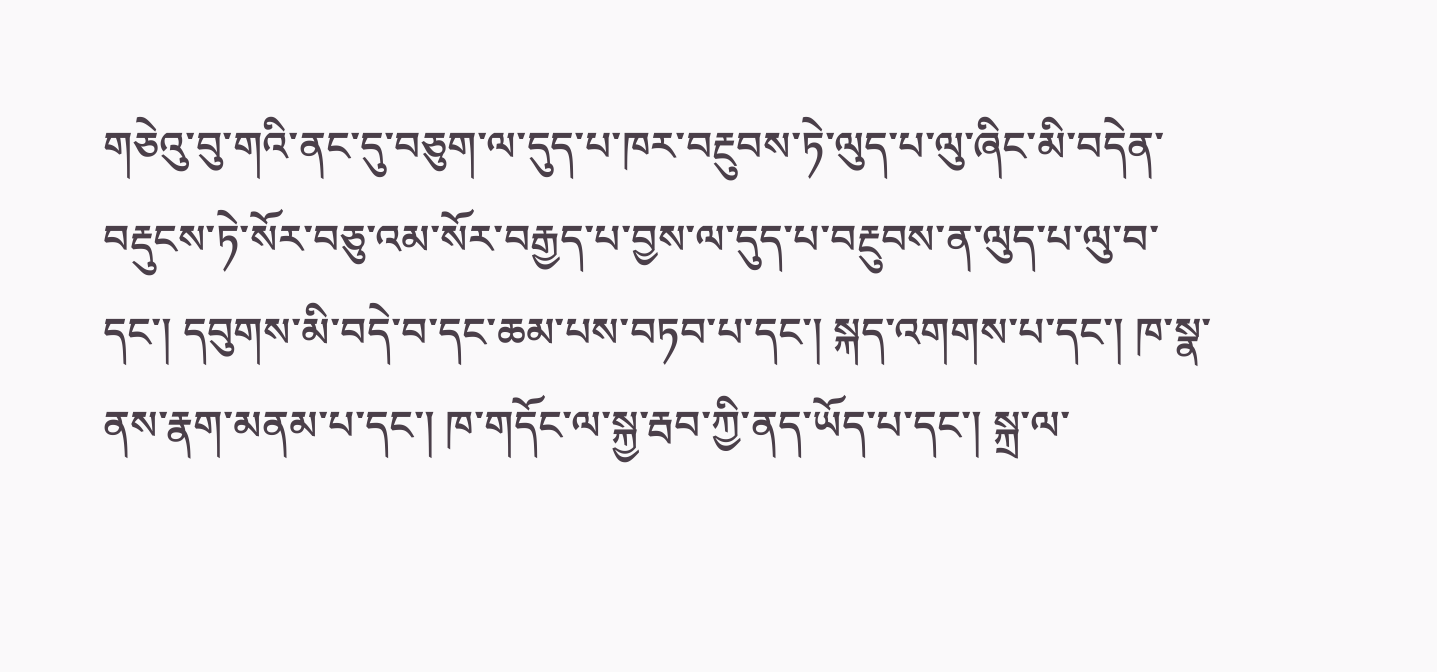གཅེའུ་བུ་གའི་ནང་དུ་བཅུག་ལ་དུད་པ་ཁར་བརྔུབས་ཏེ་ལུད་པ་ལུ་ཞིང་མི་བདེན་བརྡུངས་ཏེ་སོར་བཅུ་འམ་སོར་བརྒྱད་པ་བྱས་ལ་དུད་པ་བརྔུབས་ན་ལུད་པ་ལུ་བ་དང་། དབུགས་མི་བདེ་བ་དང་ཆམ་པས་བཏབ་པ་དང་། སྐད་འགགས་པ་དང་། ཁ་སྣ་ནས་རྣག་མནམ་པ་དང་། ཁ་གདོང་ལ་སྐྱ་རྦབ་ཀྱི་ནད་ཡོད་པ་དང་། སྐྲ་ལ་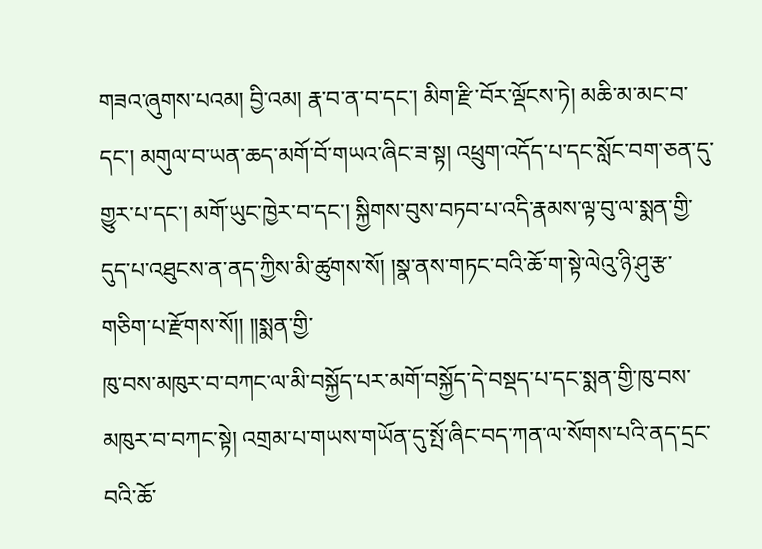གཟའ་ཞུགས་པའམ། བྱི་འམ། རྣ་བ་ན་བ་དང་། མིག་རྫི་བོར་ལྡོངས་ཏེ། མཆི་མ་མང་བ་དང་། མགུལ་བ་ཡན་ཆད་མགོ་བོ་གཡའ་ཞིང་ཟ་སྟ། འཕྲུག་འདོད་པ་དང་སློང་བག་ཅན་དུ་གྱུར་པ་དང་། མགོ་ཡུང་ཁྱེར་བ་དང་། སྐྱིགས་བུས་བཏབ་པ་འདི་རྣམས་ལྟ་བུ་ལ་སྨན་གྱི་དུད་པ་འཐུངས་ན་ནད་ཀྱིས་མི་ཚུགས་སོ། །སྣ་ནས་གཏང་བའི་ཆོ་ག་སྟེ་ལེའུ་ཉི་ཤུ་རྩ་གཅིག་པ་རྫོགས་སོ།། །།སྨན་གྱི་
ཁུ་བས་མཁུར་བ་བཀང་ལ་མི་བསྐྱོད་པར་མགོ་བསྐྱོད་དེ་བསྡད་པ་དང་སྨན་གྱི་ཁུ་བས་མཁུར་བ་བཀང་སྟེ། འགྲམ་པ་གཡས་གཡོན་དུ་སྤོ་ཞིང་བད་ཀན་ལ་སོགས་པའི་ནད་དྲང་བའི་ཆོ་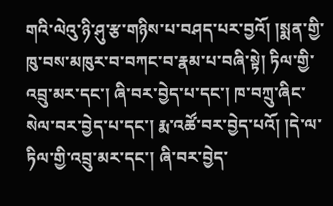གའི་ལེའུ་ཉི་ཤུ་རྩ་གཉིས་པ་བཤད་པར་བྱའོ། །སྨན་གྱི་ཁུ་བས་མཁུར་བ་བཀང་བ་རྣམ་པ་བཞི་སྟེ། ཏིལ་གྱི་འབྲུ་མར་དང་། ཞི་བར་བྱེད་པ་དང་། ཁ་བཀྲུ་ཞིང་སེལ་བར་བྱེད་པ་དང་། རྨ་འཚོ་བར་བྱེད་པའོ། །དེ་ལ་ཏིལ་གྱི་འབྲུ་མར་དང་། ཞི་བར་བྱེད་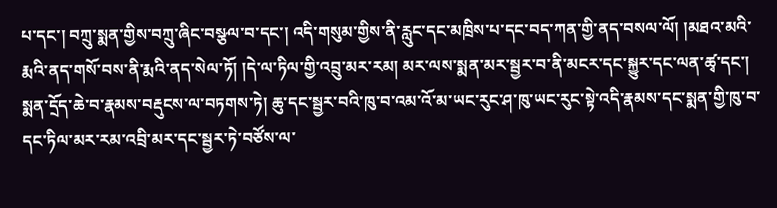པ་དང་། བཀྲུ་སྨན་གྱིས་བཀྲུ་ཞིང་བསྩལ་བ་དང་། འདི་གསུམ་གྱིས་ནི་རླུང་དང་མཁྲིས་པ་དང་བད་ཀན་གྱི་ནད་བསལ་ལོ། །མཐའ་མའི་རྨའི་ནད་གསོ་བས་ནི་རྨའི་ནད་སེལ་ཏོ། །དེ་ལ་ཏིལ་གྱི་འབྲུ་མར་རམ། མར་ལས་སྨན་མར་སྦྱར་བ་ནི་མངར་དང་སྐྱུར་དང་ལན་ཚྭ་དང་། སྨན་དྲོད་ཆེ་བ་རྣམས་བརྡུངས་ལ་བཏགས་ཏེ། ཆུ་དང་སྦྱར་བའི་ཁུ་བ་འམ་འོ་མ་ཡང་རུང་ཤ་ཁུ་ཡང་རུང་སྟེ་འདི་རྣམས་དང་སྨན་གྱི་ཁུ་བ་དང་ཏིལ་མར་རམ་འབྲི་མར་དང་སྦྱར་ཏེ་བཙོས་ལ་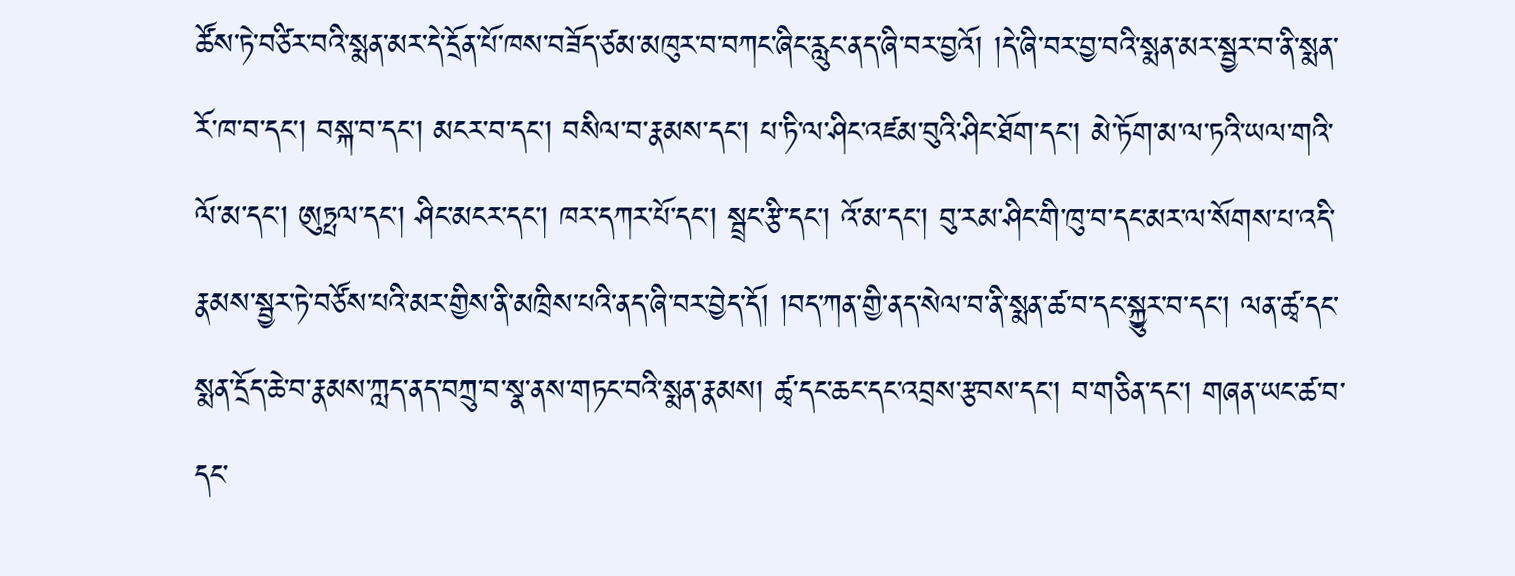ཚོས་ཏེ་བཙིར་བའི་སྨན་མར་དེ་དྲོན་པོ་ཁས་བཟོད་ཙམ་མཁུར་བ་བཀང་ཞིང་རླུང་ནད་ཞི་བར་བྱའོ། །དེ་ཞི་བར་བྱ་བའི་སྨན་མར་སྦྱར་བ་ནི་སྨན་རོ་ཁ་བ་དང་། བསྐ་བ་དང་། མངར་བ་དང་། བསིལ་བ་རྣམས་དང་། པ་ཏི་ལ་ཤིང་འཛམ་བུའི་ཤིང་ཐོག་དང་། མེ་ཏོག་མ་ལ་ཏའི་ཡལ་གའི་ལོ་མ་དང་། ཨུཏྤལ་དང་། ཤིང་མངར་དང་། ཁར་དཀར་པོ་དང་། སྦྲང་རྩི་དང་། འོ་མ་དང་། བུ་རམ་ཤིང་གི་ཁུ་བ་དང་མར་ལ་སོགས་པ་འདི་རྣམས་སྦྱར་ཏེ་བཙོས་པའི་མར་གྱིས་ནི་མཁྲིས་པའི་ནད་ཞི་བར་བྱེད་དོ། །བད་ཀན་གྱི་ནད་སེལ་བ་ནི་སྨན་ཚ་བ་དང་སྐྱུར་བ་དང་། ལན་ཚྭ་དང་སྨན་དྲོད་ཆེ་བ་རྣམས་ཀླད་ནད་བཀྲུ་བ་སྣ་ནས་གཏང་བའི་སྨན་རྣམས། ཚྭ་དང་ཆང་དང་འབྲས་རྩབས་དང་། བ་གཅིན་དང་། གཞན་ཡང་ཚ་བ་དང་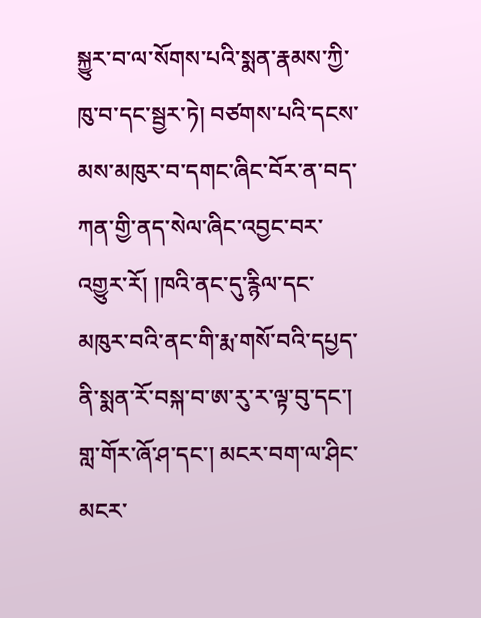སྐྱུར་བ་ལ་སོགས་པའི་སྨན་རྣམས་ཀྱི་ཁུ་བ་དང་སྦྱར་ཏེ། བཙགས་པའི་དངས་མས་མཁུར་བ་དགང་ཞིང་བོར་ན་བད་ཀན་གྱི་ནད་སེལ་ཞིང་འབྱང་བར་འགྱུར་རོ། །ཁའི་ནང་དུ་རྙིལ་དང་མཁུར་བའི་ནང་གི་རྨ་གསོ་བའི་དཔྱད་ནི་སྨན་རོ་བསྐ་བ་ཨ་རུ་ར་ལྟ་བུ་དང་། གླ་གོར་ཞོ་ཤ་དང་། མངར་བག་ལ་ཤིང་མངར་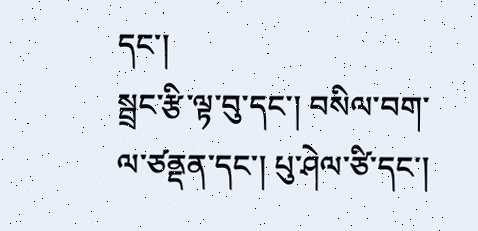དང་།
སྦྲང་རྩི་ལྟ་བུ་དང་། བསིལ་བག་ལ་ཙནྡན་དང་། པུ་ཤེལ་ཙི་དང་།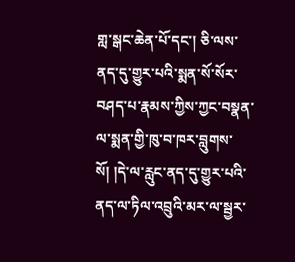གླ་སྒང་ཆེན་པོ་དང་། ཅི་ལས་ནད་དུ་གྱུར་པའི་སྨན་སོ་སོར་བཤད་པ་རྣམས་ཀྱིས་ཀྱང་བསྣན་ལ་སྨན་གྱི་ཁུ་བ་ཁར་བླུགས་སོ། །དེ་ལ་རླུང་ནད་དུ་གྱུར་པའི་ནད་ལ་ཏིལ་འབྲུའི་མར་ལ་སྦྱར་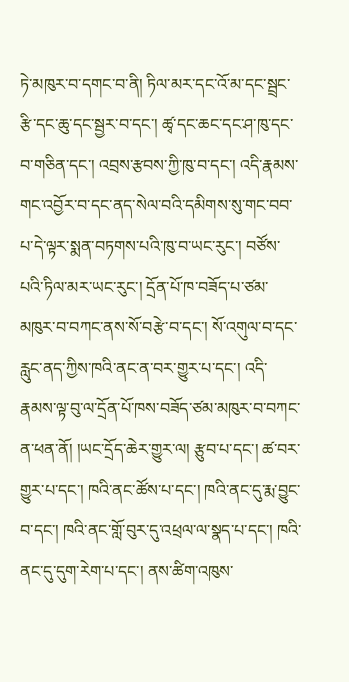ཏེ་མཁུར་བ་དགང་བ་ནི། ཏིལ་མར་དང་འོ་མ་དང་སྦྲང་རྩི་དང་ཆུ་དང་སྦྱར་བ་དང་། ཚྭ་དང་ཆང་དང་ཤ་ཁུ་དང་བ་གཅིན་དང་། འབྲས་རྩབས་ཀྱི་ཁུ་བ་དང་། འདི་རྣམས་གང་འབྱོར་བ་དང་ནད་སེལ་བའི་དམིགས་སུ་གང་བབ་པ་དེ་ལྟར་སྨན་བཏགས་པའི་ཁུ་བ་ཡང་རུང་། བཙོས་པའི་ཏིལ་མར་ཡང་རུང་། དྲོན་པོ་ཁ་བཟོད་པ་ཙམ་མཁུར་བ་བཀང་ནས་སོ་བརྩེ་བ་དང་། སོ་འགུལ་བ་དང་རླུང་ནད་ཀྱིས་ཁའི་ནང་ན་བར་གྱུར་པ་དང་། འདི་རྣམས་ལྟ་བུ་ལ་དྲོན་པོ་ཁས་བཟོད་ཙམ་མཁུར་བ་བཀང་ན་ཕན་ནོ། །ཡང་དྲོད་ཆེར་གྱུར་ལ། རྩུབ་པ་དང་། ཚ་བར་གྱུར་པ་དང་། ཁའི་ནང་ཚོས་པ་དང་། ཁའི་ནང་དུ་རྨ་བྱུང་བ་དང་། ཁའི་ནང་གློ་བུར་དུ་འཕྲལ་ལ་སྣད་པ་དང་། ཁའི་ནང་དུ་དུག་རེག་པ་དང་། ནས་ཚིག་འཁུས་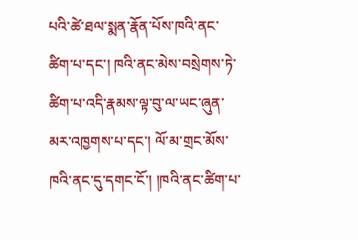པའི་ཚེ་ཐལ་སྨན་རྣོན་པོས་ཁའི་ནང་ཚིག་པ་དང་། ཁའི་ནང་མེས་བསྲེགས་ཏེ་ཚིག་པ་འདི་རྣམས་ལྟ་བུ་ལ་ཡང་ཞུན་མར་འཁྱགས་པ་དང་། ལོ་མ་གྲང་མོས་ཁའི་ནང་དུ་དགང་ངོ་། །ཁའི་ནང་ཚིག་པ་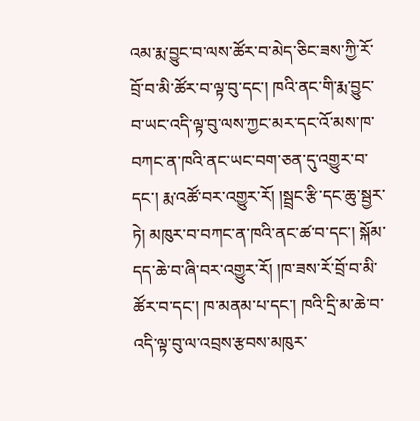འམ་རྨ་བྱུང་བ་ལས་ཚོར་བ་མེད་ཅིང་ཟས་ཀྱི་རོ་བྲོ་བ་མི་ཚོར་བ་ལྟ་བུ་དང་། ཁའི་ནང་གི་རྨ་བྱུང་བ་ཡང་འདི་ལྟ་བུ་ལས་ཀྱང་མར་དང་འོ་མས་ཁ་བཀང་ན་ཁའི་ནང་ཡང་བག་ཅན་དུ་འགྱུར་བ་དང་། རྨ་འཚོ་བར་འགྱུར་རོ། །སྦྲང་རྩི་དང་ཆུ་སྦྱར་ཏེ། མཁུར་བ་བཀང་ན་ཁའི་ནང་ཚ་བ་དང་། སྐོམ་དད་ཆེ་བ་ཞི་བར་འགྱུར་རོ། །ཁ་ཟས་རོ་བྲོ་བ་མི་ཚོར་བ་དང་། ཁ་མནམ་པ་དང་། ཁའི་དྲི་མ་ཆེ་བ་འདི་ལྟ་བུ་ལ་འབྲས་རྩབས་མཁུར་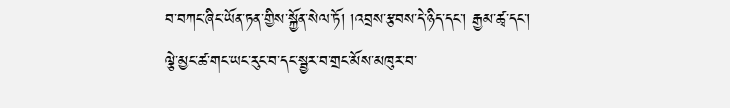བ་བཀང་ཞིང་ཡོན་ཏན་གྱིས་སྐྱོན་སེལ་ཏོ། །འབྲས་རྩབས་དེ་ཉིད་དང་། རྒྱམ་ཚྭ་དང་། ལྕེ་མྱང་ཚ་གང་ཡང་རུང་བ་དང་སྦྱར་བ་གྲང་མོས་མཁུར་བ་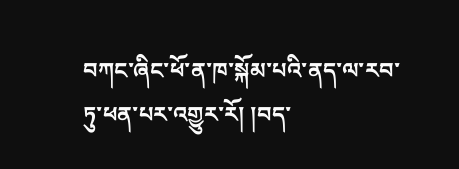བཀང་ཞིང་ཕོ་ན་ཁ་སྐོམ་པའི་ནད་ལ་རབ་ཏུ་ཕན་པར་འགྱུར་རོ། །བད་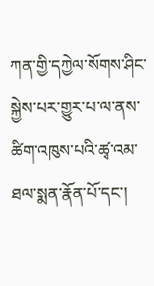ཀན་གྱི་དཀྱེལ་སོགས་ཤིང་སྐྱེས་པར་གྱུར་པ་ལ་ནས་ཚིག་འཁུས་པའི་ཚྭ་འམ་ཐལ་སྨན་རྣོན་པོ་དང་།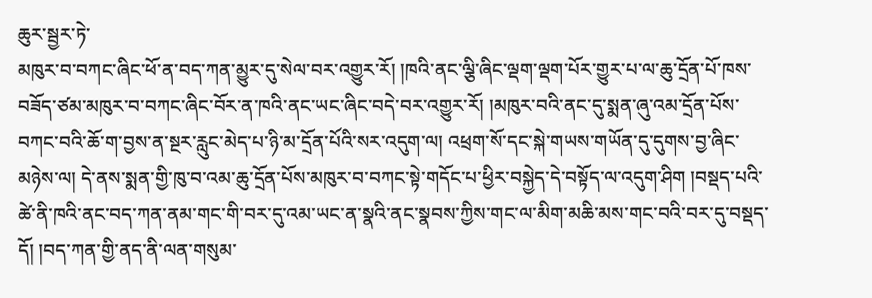ཆུར་སྦྱར་ཏེ་
མཁུར་བ་བཀང་ཞིང་ཕོ་ན་བད་ཀན་མྱུར་དུ་སེལ་བར་འགྱུར་རོ། །ཁའི་ནང་ལྕི་ཞིང་ལྡག་ལྡག་པོར་གྱུར་པ་ལ་ཆུ་དྲོན་པོ་ཁས་བཟོད་ཙམ་མཁུར་བ་བཀང་ཞིང་བོར་ན་ཁའི་ནང་ཡང་ཞིང་བདེ་བར་འགྱུར་རོ། །མཁུར་བའི་ནང་དུ་སྨན་ཞུ་འམ་དྲོན་པོས་བཀང་བའི་ཆོ་ག་བྱས་ན་སྔར་རླུང་མེད་པ་ཉི་མ་དྲོན་པོའི་སར་འདུག་ལ། འཕྲག་སོ་དང་སྐེ་གཡས་གཡོན་དུ་དུགས་བྱ་ཞིང་མཉེས་ལ། དེ་ནས་སྨན་གྱི་ཁུ་བ་འམ་ཆུ་དྲོན་པོས་མཁུར་བ་བཀང་སྟེ་གདོང་པ་ཕྱིར་བསྐྱེད་དེ་བསྟོད་ལ་འདུག་ཤིག །བསྡད་པའི་ཚེ་ནི་ཁའི་ནང་བད་ཀན་ནམ་གང་གི་བར་དུ་འམ་ཡང་ན་སྣའི་ནང་སྣབས་ཀྱིས་གང་ལ་མིག་མཆི་མས་གང་བའི་བར་དུ་བསྡད་དོ། །བད་ཀན་གྱི་ནད་ནི་ལན་གསུམ་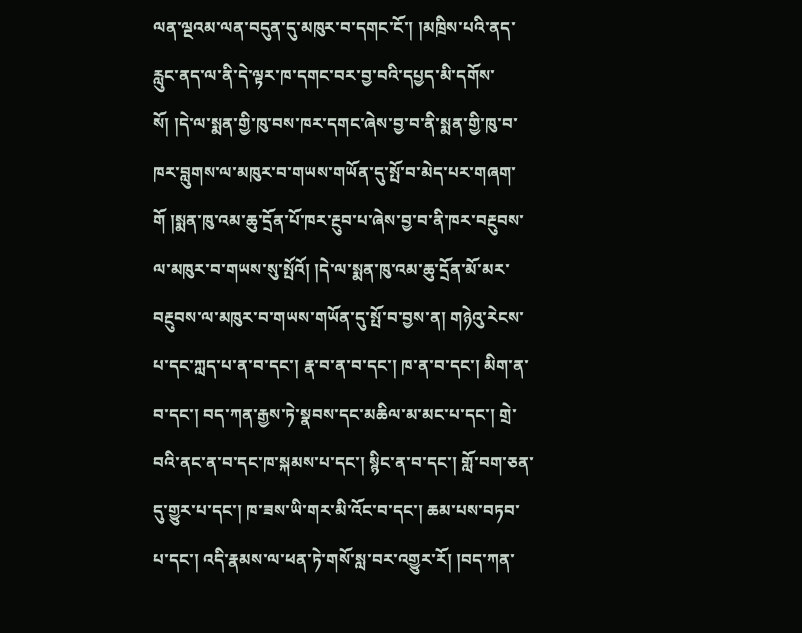ལན་ལྔའམ་ལན་བདུན་དུ་མཁུར་བ་དགང་ངོ་། །མཁྲིས་པའི་ནད་རླུང་ནད་ལ་ནི་དེ་ལྟར་ཁ་དགང་བར་བྱ་བའི་དཔྱད་མི་དགོས་སོ། །དེ་ལ་སྨན་གྱི་ཁུ་བས་ཁར་དགང་ཞེས་བྱ་བ་ནི་སྨན་གྱི་ཁུ་བ་ཁར་བླུགས་ལ་མཁུར་བ་གཡས་གཡོན་དུ་སྤོ་བ་མེད་པར་གཞག་གོ །སྨན་ཁུ་འམ་ཆུ་དྲོན་པོ་ཁར་རྔུབ་པ་ཞེས་བྱ་བ་ནི་ཁར་བརྔུབས་ལ་མཁུར་བ་གཡས་སུ་སྤོའོ། །དེ་ལ་སྨན་ཁུ་འམ་ཆུ་དྲོན་མོ་མར་བརྔུབས་ལ་མཁུར་བ་གཡས་གཡོན་དུ་སྤོ་བ་བྱས་ན། གཉེའུ་རེངས་པ་དང་ཀླད་པ་ན་བ་དང་། རྣ་བ་ན་བ་དང་། ཁ་ན་བ་དང་། མིག་ན་བ་དང་། བད་ཀན་རྒྱས་ཏེ་སྣབས་དང་མཆིལ་མ་མང་པ་དང་། གྲེ་བའི་ནང་ན་བ་དང་ཁ་སྐམས་པ་དང་། སྙིང་ན་བ་དང་། གློ་བག་ཅན་དུ་གྱུར་པ་དང་། ཁ་ཟས་ཡི་གར་མི་འོང་བ་དང་། ཆམ་པས་བཏབ་པ་དང་། འདི་རྣམས་ལ་ཕན་ཏེ་གསོ་སླ་བར་འགྱུར་རོ། །བད་ཀན་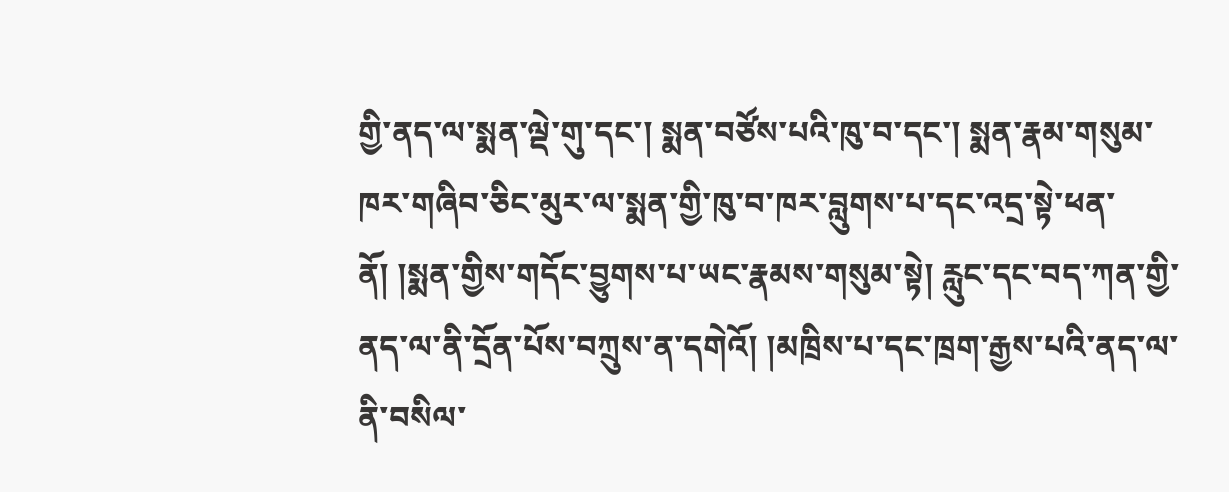གྱི་ནད་ལ་སྨན་ལྡེ་གུ་དང་། སྨན་བཙོས་པའི་ཁུ་བ་དང་། སྨན་རྣམ་གསུམ་ཁར་གཞིབ་ཅིང་མུར་ལ་སྨན་གྱི་ཁུ་བ་ཁར་བླུགས་པ་དང་འདྲ་སྟེ་ཕན་ནོ། །སྨན་གྱིས་གདོང་བྱུགས་པ་ཡང་རྣམས་གསུམ་སྟེ། རླུང་དང་བད་ཀན་གྱི་ནད་ལ་ནི་དྲོན་པོས་བཀྲུས་ན་དགེའོ། །མཁྲིས་པ་དང་ཁྲག་རྒྱས་པའི་ནད་ལ་ནི་བསིལ་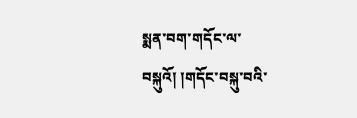སྨན་བག་གདོང་ལ་བསྐུའོ། །གདོང་བསྐུ་བའི་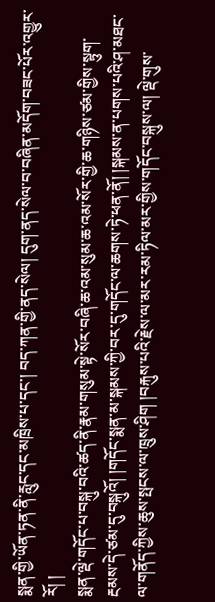སྨན་གྱི་ཡོན་ཏན་ནི་རླུང་དང་མཁྲིས་པ་དང་། བད་ཀན་གྱི་ནད་སེལ། དུག་ནད་སེལ་བ་བཞིན་མདོག་བཟང་པོར་འགྱུར་རོ། །
སྨན་ལྡེ་གདོང་པ་བསྐུ་བའི་ཚད་ནི་རྣམ་གསུམ་སྟེ་སོར་བཞི་ཆ་འམ་སུམ་ཆ་འམ་སོར་གྱི་ཆ་གཉིས་ཙམ་གྱིས་སྟུག་རྔམས་དེ་ཙམ་དུ་བསྐུའོ། །གདོང་སྨན་མ་སྐམས་ཀྱི་བར་དུ་གདོང་ལ་ཆགས་ཏེ་ཕན་ནོ། །སྐམས་ན་པགས་པའི་ཤ་མཐང་ལ་གནོད་ཀྱིས་ཆུས་སྤངས་ལ་ཁྲུས་ཤིག །བརྐུས་པའི་རྗེས་ལ་མར་རམ་ཏིལ་མར་གྱིས་གདོང་བསྐུས་ལ། ལྡེ་གུས་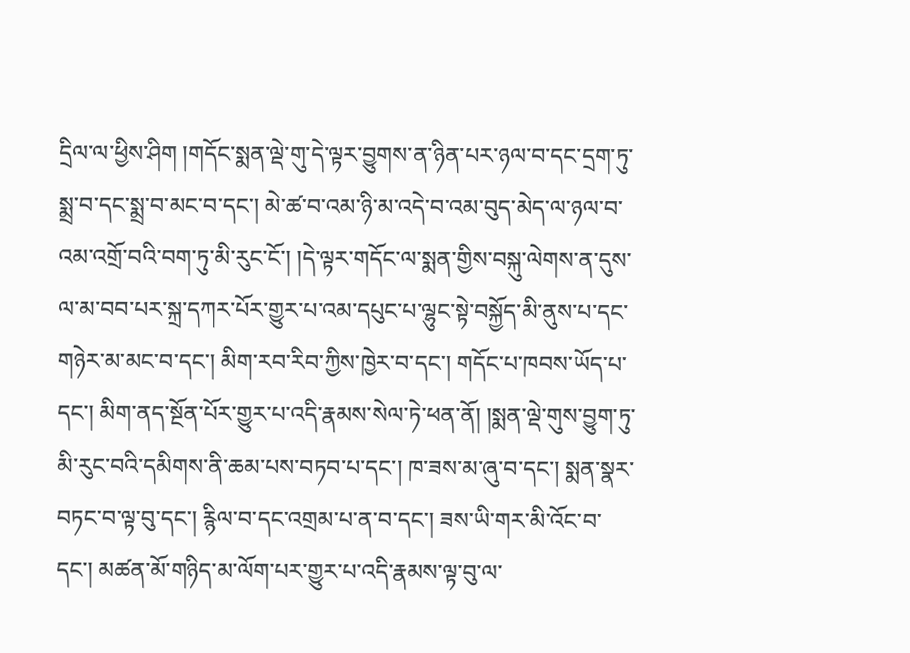དྲིལ་ལ་ཕྱིས་ཤིག །གདོང་སྨན་ལྡེ་གུ་དེ་ལྟར་བྱུགས་ན་ཉིན་པར་ཉལ་བ་དང་དྲག་ཏུ་སྨྲ་བ་དང་སྨྲ་བ་མང་བ་དང་། མེ་ཚ་བ་འམ་ཉི་མ་འདེ་བ་འམ་བུད་མེད་ལ་ཉལ་བ་འམ་འགྲོ་བའི་བག་ཏུ་མི་རུང་ངོ་། །དེ་ལྟར་གདོང་ལ་སྨན་གྱིས་བསྐུ་ལེགས་ན་དུས་ལ་མ་བབ་པར་སྐྲ་དཀར་པོར་གྱུར་པ་འམ་དཔུང་པ་ལྷུང་སྟེ་བསྐྱོད་མི་ནུས་པ་དང་གཉེར་མ་མང་བ་དང་། མིག་རབ་རིབ་ཀྱིས་ཁྱེར་བ་དང་། གདོང་པ་ཁབས་ཡོད་པ་དང་། མིག་ནད་སྔོན་པོར་གྱུར་པ་འདི་རྣམས་སེལ་ཏེ་ཕན་ནོ། །སྨན་ལྡེ་གུས་བྱུག་ཏུ་མི་རུང་བའི་དམིགས་ནི་ཆམ་པས་བཏབ་པ་དང་། ཁ་ཟས་མ་ཞུ་བ་དང་། སྨན་སྣར་བཏང་བ་ལྟ་བུ་དང་། རྙིལ་བ་དང་འགྲམ་པ་ན་བ་དང་། ཟས་ཡི་གར་མི་འོང་བ་དང་། མཚན་མོ་གཉིད་མ་ལོག་པར་གྱུར་པ་འདི་རྣམས་ལྟ་བུ་ལ་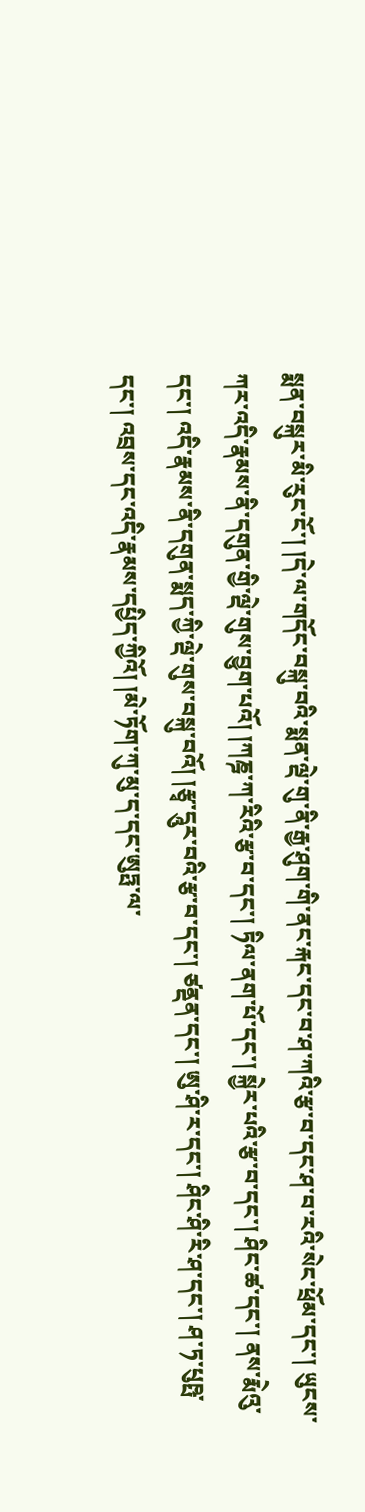སྨན་བསྐུར་མི་རུང་ངོ་། །དེ་ལ་གདོང་བསྐུ་བའི་སྨན་ལྡེ་གུ་ནི་རྒྱ་ཤུག་གི་ནང་རྐང་དང་བ་ཤ་ཀའི་རྩ་བ་དང་ཤ་བ་རའི་སེང་ཕྲོམ་དང་། ཡུངས་ཀར་འདི་རྣམས་ནི་དགུན་གྱི་ལྡེ་གུས་བྱུག་པའོ། །ཀཎྜ་ཀ་རིའི་རྩ་བ་དང་། ཏིལ་ནག་པོ་དང་། སྐྱེར་པའི་རྩ་བ་དང་། ཤིང་ཚ་དང་། ནས་རྨེའུ་དང་། འདི་རྣམས་ནི་དགུན་སྨད་ཀྱི་ལྡེ་གུས་བསྐུ་བའོ། །རྩྭ་དཱུར་བའི་རྩ་བ་དང་། ཙནྡན་དང་། ཨུ་ཤི་ར་དང་། ཤིང་ཤི་རི་ཤ་དང་། ཤ་ཏ་པུཥྤ་དང་། འབྲས་དང་འདི་རྣམས་དཔྱིད་ཀྱིའོ། །མེ་ཏོག་ཀུ་མུ་ད་དང་ཨུཏྤ་ལ་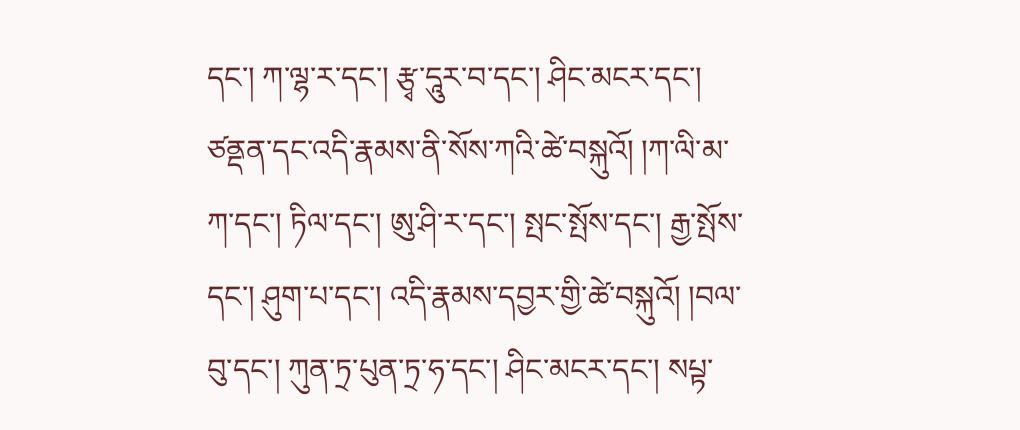དང་། ཀ་ལྷ་ར་དང་། རྩྭ་དཱུར་བ་དང་། ཤིང་མངར་དང་། ཙནྡན་དང་འདི་རྣམས་ནི་སོས་ཀའི་ཚེ་བསྐུའོ། །ཀ་ལི་མ་ཀ་དང་། ཏིལ་དང་། ཨུ་ཤི་ར་དང་། སྤང་སྤོས་དང་། རྒྱ་སྤོས་དང་། ཤུག་པ་དང་། འདི་རྣམས་དབྱར་གྱི་ཚེ་བསྐུའོ། །བལ་བུ་དང་། ཀུན་ཏྲ་པུན་ཏྲ་ཧ་དང་། ཤིང་མངར་དང་། སཔྟ་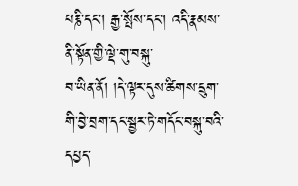པརྞི་དང་། རྒྱ་སྤོས་དང་། འདི་རྣམས་ནི་སྟོན་གྱི་ལྡེ་གུ་བསྐུ་
བ་ཡིན་ནོ། །དེ་ལྟར་དུས་ཚིགས་དྲུག་གི་བྱེ་བྲག་དང་སྦྱར་ཏེ་གདོང་བསྐུ་བའི་དཔྱད་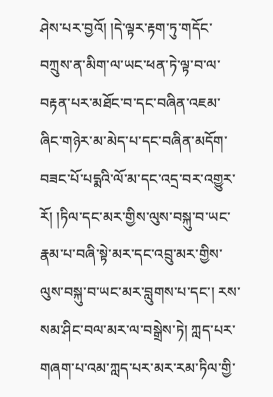ཤེས་པར་བྱའོ། །དེ་ལྟར་རྟག་ཏུ་གདོང་བཀྲུས་ན་མིག་ལ་ཡང་ཕན་ཏེ་ལྟ་བ་ལ་བརྟན་པར་མཐོང་བ་དང་བཞིན་འཇམ་ཞིང་གཉེར་མ་མེད་པ་དང་བཞིན་མདོག་བཟང་པོ་པདྨའི་ལོ་མ་དང་འདྲ་བར་འགྱུར་རོ། །ཏིལ་དང་མར་གྱིས་ལུས་བསྐུ་བ་ཡང་རྣམ་པ་བཞི་སྟེ་མར་དང་འབྲུ་མར་གྱིས་ལུས་བསྐུ་བ་ཡང་མར་བླུགས་པ་དང་། རས་སམ་ཤིང་བལ་མར་ལ་བསྒྲེས་ཏེ། ཀླད་པར་གཞག་པ་འམ་ཀླད་པར་མར་རམ་ཏིལ་གྱི་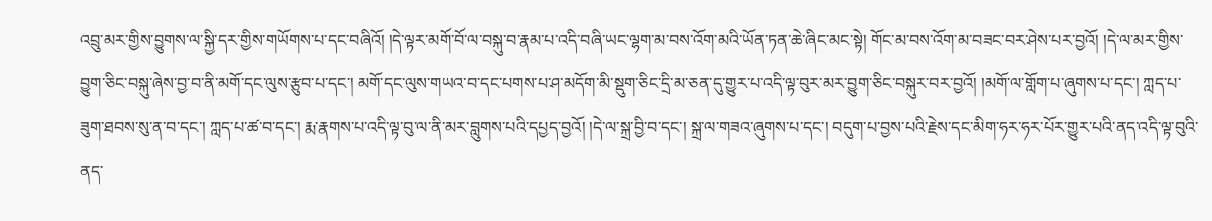འབྲུ་མར་གྱིས་བྱུགས་ལ་སྐྱི་དར་གྱིས་གཡོགས་པ་དང་བཞིའོ། །དེ་ལྟར་མགོ་བོ་ལ་བསྐུ་བ་རྣམ་པ་འདི་བཞི་ཡང་ལྷག་མ་བས་འོག་མའི་ཡོན་ཏན་ཆེ་ཞིང་མང་སྟེ། གོང་མ་བས་འོག་མ་བཟང་བར་ཤེས་པར་བྱའོ། །དེ་ལ་མར་གྱིས་བྱུག་ཅིང་བསྐུ་ཞེས་བྱ་བ་ནི་མགོ་དང་ལུས་རྩུབ་པ་དང་། མགོ་དང་ལུས་གཡའ་བ་དང་པགས་པ་ཤ་མདོག་མི་སྡུག་ཅིང་དྲི་མ་ཅན་དུ་གྱུར་པ་འདི་ལྟ་བུར་མར་བྱུག་ཅིང་བསྐུར་བར་བྱའོ། །མགོ་ལ་གློག་པ་ཞུགས་པ་དང་། ཀླད་པ་ཟུག་ཐབས་སུ་ན་བ་དང་། ཀླད་པ་ཚ་བ་དང་། རྨ་རྣགས་པ་འདི་ལྟ་བུ་ལ་ནི་མར་བླུགས་པའི་དཔྱད་བྱའོ། །དེ་ལ་སྐྲ་བྱི་བ་དང་། སྐྲ་ལ་གཟའ་ཞུགས་པ་དང་། བདུག་པ་བྱས་པའི་རྗེས་དང་མིག་ཧར་ཧར་པོར་གྱུར་པའི་ནད་འདི་ལྟ་བུའི་ནད་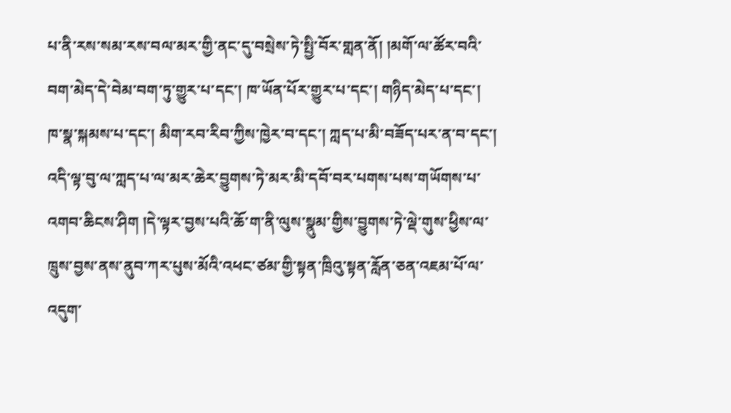པ་ནི་རས་སམ་རས་བལ་མར་གྱི་ནང་དུ་བསྲེས་ཏེ་སྤྱི་བོར་གླན་ནོ། །མགོ་ལ་ཚོར་བའི་བག་མེད་དེ་བེམ་བག་ཏུ་གྱུར་པ་དང་། ཁ་ཡོན་པོར་གྱུར་པ་དང་། གཉིད་མེད་པ་དང་། ཁ་སྣ་སྐམས་པ་དང་། མིག་རབ་རིབ་ཀྱིས་ཁྱེར་བ་དང་། ཀླད་པ་མི་བཟོད་པར་ན་བ་དང་། འདི་ལྟ་བུ་ལ་ཀླད་པ་ལ་མར་ཆེར་བྱུགས་ཏེ་མར་མི་དབོ་བར་པགས་པས་གཡོགས་པ་འགབ་ཆིངས་ཤིག །དེ་ལྟར་བྱས་པའི་ཆོ་ག་ནི་ལུས་སྣུམ་གྱིས་བྱུགས་ཏེ་ལྡེ་གུས་ཕྱིས་ལ་ཁྲུས་བྱས་ནས་ནུབ་ཀར་པུས་མོའི་འཕང་ཙམ་གྱི་སྟན་ཁྲིའུ་སྟན་རློན་ཅན་འཇམ་པོ་ལ་འདུག་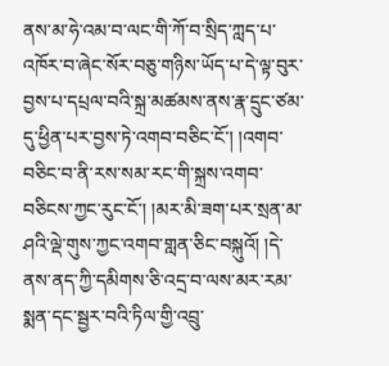ནས་མ་ཧེ་འམ་བ་ལང་གི་ཀོ་བ་སྲིད་ཀླད་པ་འཁོར་བ་ཞེང་སོར་བཅུ་གཉིས་ཡོད་པ་དེ་ལྟ་བུར་བྱས་པ་དཔྲལ་བའི་སྐྲ་མཚམས་ནས་རྣ་དྲུང་ཙམ་དུ་ཕྱིན་པར་བྱས་ཏེ་འགབ་བཅིང་ངོ་། །འགབ་བཅིང་བ་ནི་རས་སམ་རང་གི་སྐྲས་འགབ་
བཅིངས་ཀྱང་རུང་ངོ་། །མར་མི་ཟག་པར་སྲན་མ་ཤའི་ལྡེ་གུས་ཀྱང་འགབ་གླན་ཅིང་བསྐུའོ། །དེ་ནས་ནད་ཀྱི་དམིགས་ཅི་འདྲ་བ་ལས་མར་རམ་སྨན་དང་སྦྱར་བའི་ཏིལ་གྱི་འབྲུ་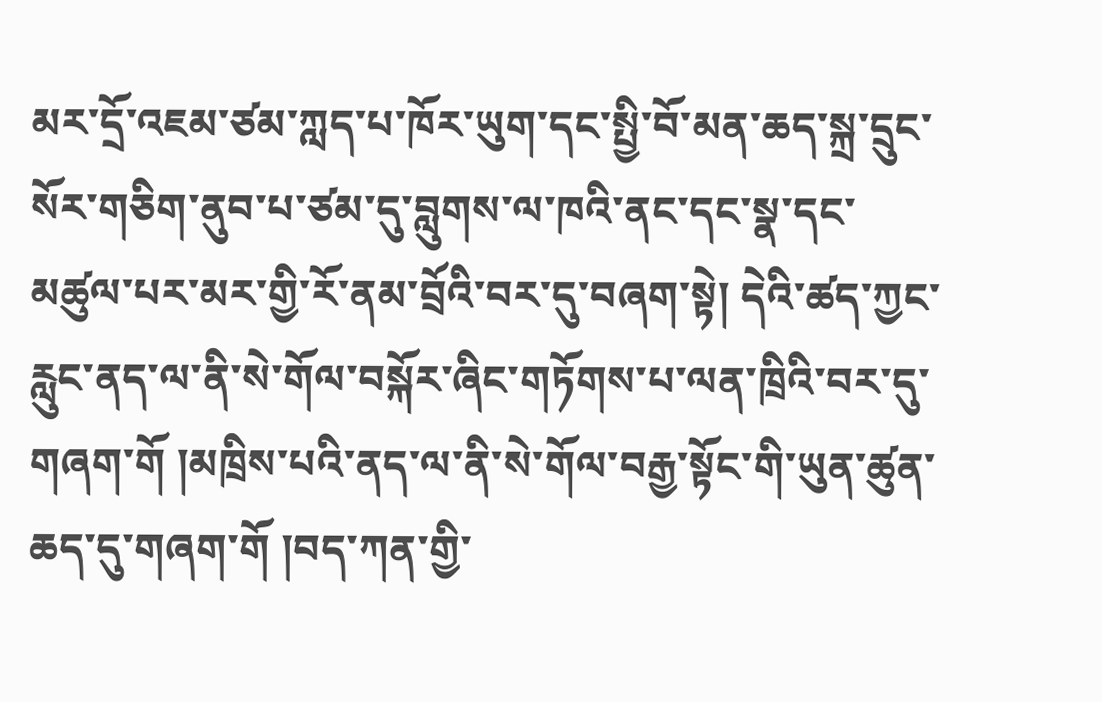མར་དྲོ་འཇམ་ཙམ་ཀླད་པ་ཁོར་ཡུག་དང་སྤྱི་བོ་མན་ཆད་སྐྲ་དྲུང་སོར་གཅིག་ནུབ་པ་ཙམ་དུ་བླུགས་ལ་ཁའི་ནང་དང་སྣ་དང་མཚུལ་པར་མར་གྱི་རོ་ནམ་བྲོའི་བར་དུ་བཞག་སྟེ། དེའི་ཚད་ཀྱང་རླུང་ནད་ལ་ནི་སེ་གོལ་བསྐོར་ཞིང་གཏོགས་པ་ལན་ཁྲིའི་བར་དུ་གཞག་གོ །མཁྲིས་པའི་ནད་ལ་ནི་སེ་གོལ་བརྒྱ་སྟོང་གི་ཡུན་ཚུན་ཆད་དུ་གཞག་གོ །བད་ཀན་གྱི་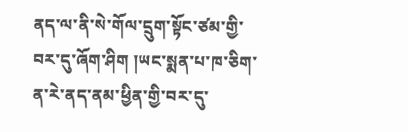ནད་ལ་ནི་སེ་གོལ་དྲུག་སྟོང་ཙམ་གྱི་བར་དུ་ཞོག་ཤིག །ཡང་སྨན་པ་ཁ་ཅིག་ན་རེ་ནད་ནམ་ཕྱིན་གྱི་བར་དུ་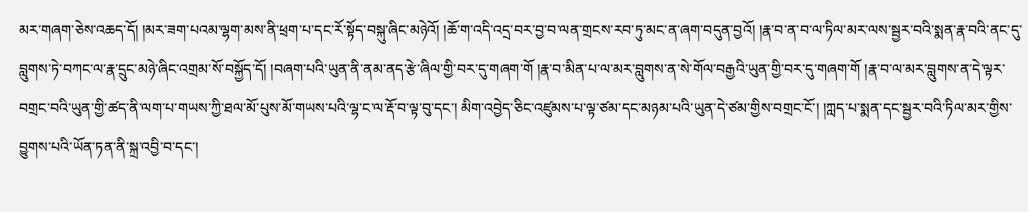མར་གཞག་ཅེས་འཆད་དོ། །མར་ཟག་པའམ་ལྷག་མས་ནི་ཕྲག་པ་དང་རོ་སྟོད་བསྐུ་ཞིང་མཉེའོ། །ཆོ་ག་འདི་འདྲ་བར་བྱ་བ་ལན་གྲངས་རབ་ཏུ་མང་ན་ཞག་བདུན་བྱའོ། །རྣ་བ་ན་བ་ལ་ཏིལ་མར་ལས་སྦྱར་བའི་སྨན་རྣ་བའི་ནང་དུ་བླུགས་ཏེ་བཀང་ལ་རྣ་དྲུང་མཉེ་ཞིང་འགྲམ་སོ་བསྐྱོད་དོ། །བཞག་པའི་ཡུན་ནི་ནམ་ནད་རྩེ་ཞིལ་གྱི་བར་དུ་གཞག་གོ །རྣ་བ་མིན་པ་ལ་མར་བླུགས་ན་སེ་གོལ་བརྒྱའི་ཡུན་གྱི་བར་དུ་གཞག་གོ །རྣ་བ་ལ་མར་བླུགས་ན་དེ་ལྟར་བགྲང་བའི་ཡུན་གྱི་ཚད་ནི་ལག་པ་གཡས་ཀྱི་ཐལ་མོ་པུས་མོ་གཡས་པའི་ལྷ་ང་ལ་རྡོ་བ་ལྟ་བུ་དང་། མིག་འབྱེད་ཅིང་འཛུམས་པ་ལྟ་ཙམ་དང་མཉམ་པའི་ཡུན་དེ་ཙམ་གྱིས་བགྲང་ངོ་། །ཀླད་པ་སྨན་དང་སྦྱར་བའི་ཏིལ་མར་གྱིས་བྱུགས་པའི་ཡོན་ཏན་ནི་སྐྲ་འབྱི་བ་དང་།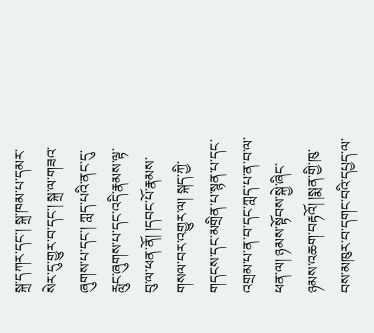སྐྲ་དཀར་དང་། སྐྲ་ཁམ་པ་དམར་སེར་དུ་གྱུར་བ་དང་། སྐྲ་ལ་གཟའ་ཞུགས་པ་དང་། ཀླད་པའི་ནང་དུ་རླུང་ཞུགས་པ་དང་འདི་རྣམས་ལྟ་བུ་ལ་ཕན་ནོ། །དབང་པོ་རྣམས་གསལ་བར་འགྱུར་ལ། སྐད་ཀྱི་གདངས་དང་མགྲིན་པ་སྙན་པ་དང་འགྲམ་པ་ན་བ་དང་ཀླད་པ་ན་བ་ལ་ཕན་ལ། ཉམས་སྟོབས་སྐྱེ་ཞིང་ཉམས་འཆག་བརྟའོ། །སྨན་གྱི་ཁུ་བས་མཁུར་བ་དགང་བའི་དཔྱད་ལ་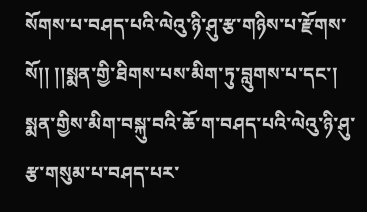སོགས་པ་བཤད་པའི་ལེའུ་ཉི་ཤུ་རྩ་གཉིས་པ་རྫོགས་སོ།། །།སྨན་གྱི་ཐིགས་པས་མིག་ཏུ་བླུགས་པ་དང་། སྨན་གྱིས་མིག་བསྐུ་བའི་ཆོ་ག་བཤད་པའི་ལེའུ་ཉི་ཤུ་རྩ་གསུམ་པ་བཤད་པར་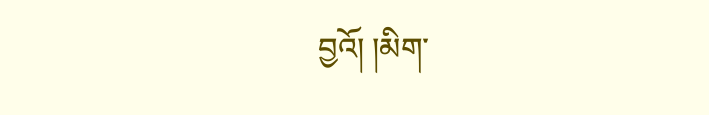བྱའོ། །མིག་